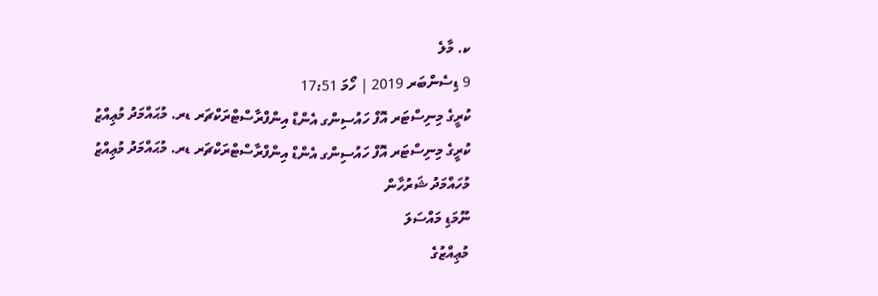ކ. މާލެ
9 ޑިސެންބަރ 2019 | ހޯމަ 17:51
ކުރީގެ މިނިސްޓަރ އޮފް ހައުސިންގ އެންޑް އިންފްރާސްޓްރަކްޗަރ ޑރ. މުޙައްމަދު މުޢިއްޒު
ކުރީގެ މިނިސްޓަރ އޮފް ހައުސިންގ އެންޑް އިންފްރާސްޓްރަކްޗަރ ޑރ. މުޙައްމަދު މުޢިއްޒު
މުހައްމަދު ޝަރުހާން
ނޫމަޑި މައްސަލަ
މުޢިއްޒުގެ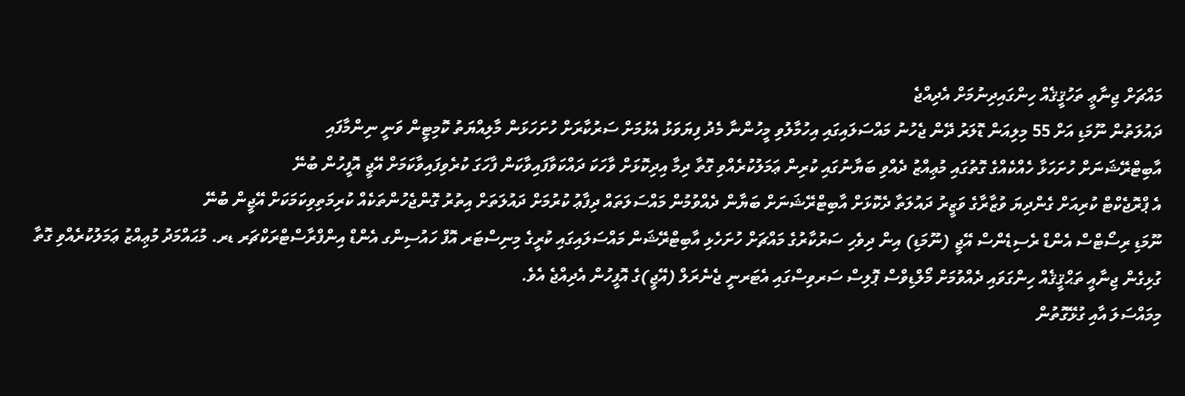މައްޗަށް ޖިނާޢީ ތަހުޤީޤެއް ހިންގައިދިނުމަށް އެދިއްޖެ
ދައުލަތުން ނޫމަޑި އަށް 55 މިލިއަން ޑޮލަރު ދޭން ޖެހުނު މައްސަލައިގައި އިހުމާލުވި މީހުންނާ މެދު ފިޔަވަޅު އެޅުމަށް ސަރުކާރަށް ހުށަހަޅަން މާލިއްޔަތު ކޮމިޓީން ވަނީ ނިންމާފައި
އާބިޓްރޭޝަނަށް ހުށަހަޅާ ހެއްކެއްގެ ގޮތުގައި މުޢިއްޒު ދެއްވި ބަޔާނުގައި ކުރިން ޢަމަލުކުރެއްވި ގޮތާ ދިމާ އިދިކޮޅަށް ވާހަކަ ދައްކަވާފައިވާކަން ފާހަގަ ކުރެވިފައިވާކަމަށް އޭޖީ އޮފީހުން ބުނޭ
އެ ޕްރޮޖެކްޓް ކުރިއަށް ގެންދިޔަ ވުޒާރާގެ ވަޒީރު ދައުލަތާ ދެކޮޅަށް އާބިޓްރޭޝަނަށް ބަޔާން ދެއްވުމުން މައްސަލަތައް ދިފާޢު ކުރުމަށް ދައުލަތަށް އިތުރު ގޮންޖެހުންތަކެއް ކުރިމަތިވިކަމަކަށް އޭޖީން ބުނޭ
ނޫމަޑި ރިސޯޓްސް އެންޑް ރެސިޑެންސް އޭޖީ (ނޫމަޑި) އިން ދިވެހި ސަރުކާރުގެ މައްޗަށް ހުށަހެޅި އާބިޓްރޭޝަން މައްސަލައިގައި ކުރީގެ މިނިސްޓަރ އޮފް ހައުސިންގ އެންޑް އިންފްރާސްޓްރަކްޗަރ ޑރ. މުޙައްމަދު މުޢިއްޒު ޢަމަލުކުރެއްވި ގޮތާ ގުޅިގެން ޖިނާއީ ތަޙްޤީޤެއް ހިންގަވައި ދެއްވުމަށް މޯލްޑިވްސް ޕޮލިސް ސަރވިސްގައި އެޓަރނީ ޖެނެރަލް (އޭޖީ)ގެ އޮފީހުން އެދިއްޖެ އެވެ.
މިމައްސަލަ އާއި ގުޅޭގޮތުން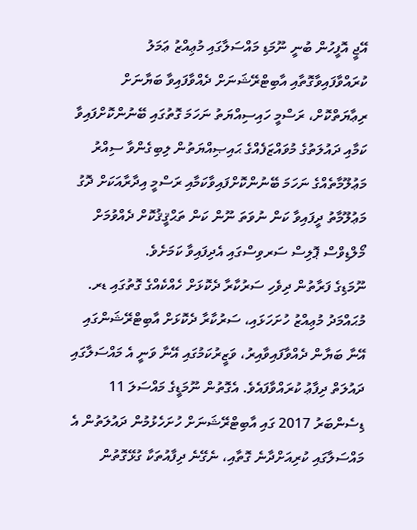އޭޖީ އޮފީހުން ބުނީ ނޫމަޑި މައްސަލާގައި މުޢިއްޒު ޢަމަލު ކުރައްވާފައިވާގޮތާއި އާބިޓްރޭޝަނަށް ދެއްވާފައިވާ ބަޔާނަށް ރިޢާޔަތްކޮށް، ރަސްމީ ހައިސިއްޔަތު ނަހަމަ ގޮތުގައި ބޭނުންކޮށްފައިވާ ކަމާއި ދައުލަތުގެ މުވައްޒަފެއްގެ ޙައިޞިއްޔަތުން ލިބިގެންވާ ސިއްރު މަޢުލޫމާތެއްގެ ނަހަމަ ބޭނުންކޮށްފައިވާކަމާއި ރަސްމީ އިދާރާއަކަށް ދޮގު މަޢުލޫމާތު ދީފައިވާ ކަން ނުވަތަ ނޫން ކަން ތަޙްޤީޤުކޮށް ދެއްވުމަށް މޯލްޑިވްސް ޕޮލިސް ސަރވިސްގައި އެދިފައިވާ ކަމަށެވެ.
ނޫމަޑިގެ ފަރާތުން ދިވެހި ސަރުކާރާ ދެކޮޅަށް ހެއްކެއްގެ ގޮތުގައި ޑރ. މުޙައްމަދު މުޢިއްޒު ހުށަހަޅައި، ސަރުކާރާ ދެކޮޅަށް އާބިޓްރޭޝަންގައި އޭނާ ބަޔާން ދެއްވާފައިވާއިރު، ވަޒީރުކަމުގައި އޭނާ ވަނީ އެ މައްސަލާގައި ދައުލަތް ދިފާޢު ކުރައްވާފައެވެ. އެގޮތުން ނޫމަޑީގެ މައްސަލަ 11 ޑިސެންބަރު 2017 ގައި އާބިޓްރޭޝަނަށް ހުށަހެޅުމުން ދައުލަތުން އެ މައްސަލާގައި ކުރިއަށްދާނެ ގޮތާއި، ނެގޭނެ ދިފާއުތަކާ ގުޅޭގޮތުން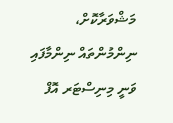މަޝްވަރާކޮށް، ނިންމުންތައް ނިންމާފައި ވަނީ މިނިސްޓަރ އޮފް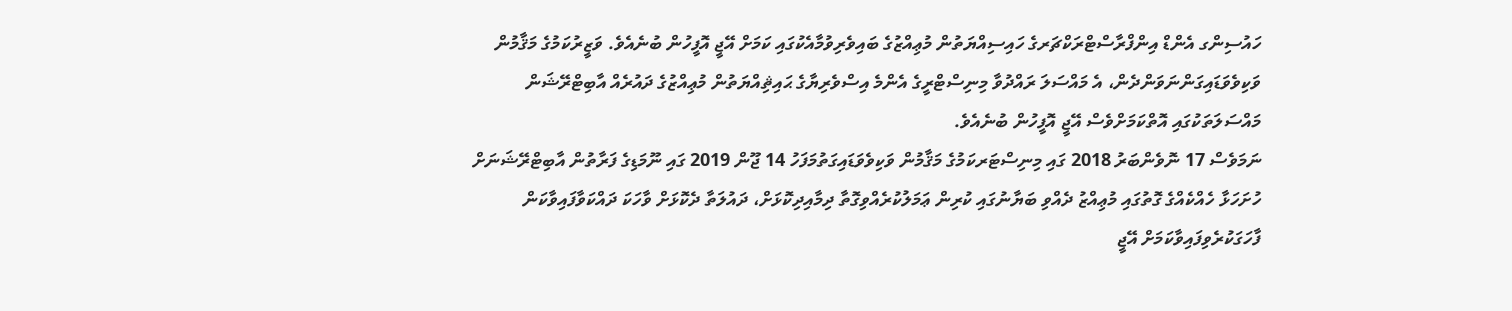ހައުސިންގ އެންޑް އިންފްރާސްޓްރަކްޗަރގެ ހައިސިއްޔަތުން މުޢިއްޒުގެ ބައިވެރިވުމާއެކުގައި ކަމަށް އޭޖީ އޮފީހުން ބުނެއެވެ. ވަޒީރުކަމުގެ މަޤާމުން ވަކިވެވަޑައިގަންނަވަންދެން، އެ މައްސަލަ ރައްދުވާ މިނިސްޓްރީގެ އެންމެ އިސްވެރިޔާގެ ޙައިޘިއްޔަތުން މުޢިއްޒުގެ ދައުރެއް އާބިޓްރޭޝަން މައްސަލަތަކުގައި އޮތްކަމަށްވެސް އޭޖީ އޮފީހުން ބުނެއެވެ.
ނަމަވެސް 17 ނޮވެންބަރު 2018 ގައި މިނިސްޓަރކަމުގެ މަޤާމުން ވަކިވެވަޑައިގަތުމަފަހު 14 ޖޫން 2019 ގައި ނޫމަޑިގެ ފަރާތުން އާބިޓްރޭޝަނަށް ހުށަހަޅާ ހެއްކެއްގެ ގޮތުގައި މުޢިއްޒު ދެއްވި ބަޔާނުގައި ކުރިން ޢަމަލުކުރެއްވިގޮތާ ދިމާއިދިކޮޅަށް، ދައުލަތާ ދެކޮޅަށް ވާހަކަ ދައްކަވާފައިވާކަން ފާހަގަކުރެވިފައިވާކަމަށް އޭޖީ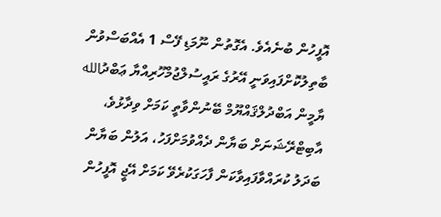އޮފީހުން ބުނެއެވެ. އެގޮތުން ނޫމަޑި ފޭސް 1 އެއްބަސްވުން ބާތިލުކޮށްފައިވަނީ އޭރުގެ ރައީސުލްޖުމްހޫރިއްޔާ ޢަބްދުالله ޔާމީން އަބްދުލްޤައްޔޫމް ބޭނުންވާތީ ކަމަށް ވިދާޅުވެ، އާބިޓްރޭޝަނަށް ބަޔާން ދެއްވުމަށްފަހު، އަލުން ބަޔާން ބަދަލު ކުރައްވާފައިވާކަން ފާހަގަކުރެވޭ ކަމަށް އޭޖީ އޮފީހުން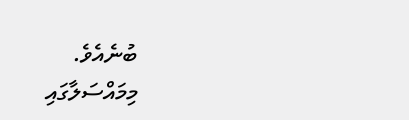ބުނެއެވެ.
މިމައްސަލާގައި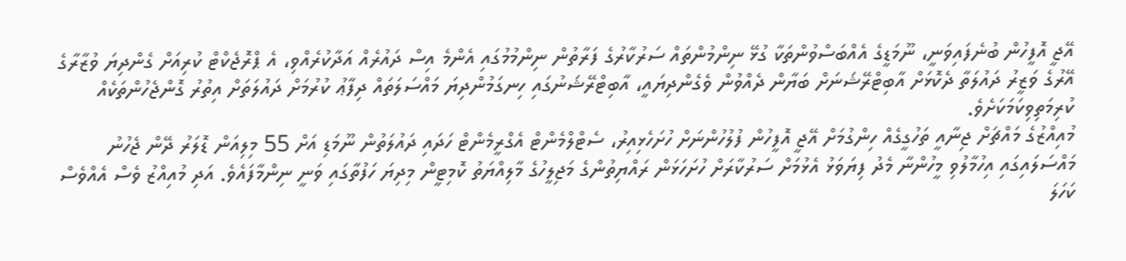އޭޖީ އޮފީހުން ބުނެފައިވަނީ، ނޫމަޑީގެ އެއްބަސްވުންތަކާ ގުޅޭ ނިންމުންތައް ސަރުކާރުގެ ފަރާތުން ނިންމުމުގައި އެންމެ އިސް ދައުރެއް އަދާކުރެއްވި، އެ ޕްރޮޖެކްޓް ކުރިއަށް ގެންދިޔަ ވުޒާރާގެ އޭރުގެ ވަޒީރު ދައުލަތާ ދެކޮޅަށް އާބިޓްރޭޝަނަށް ބަޔާން ދެއްވުން ވެގެންދިޔައީ، އާބިޓްރޭޝަނުގައި ހިނގަމުންދިޔަ މައްސަލަތައް ދިފާޢު ކުރުމަށް ދައުލަތަށް އިތުރު ގޮންޖެހުންތަކެއް ކުރިމަތިވިކަމަކަށެވެ.
މުއިއްޒުގެ މައްޗަށް ޖިނާއީ ތަހުގީގެއް ހިންގުމަށް އޭޖީ އޮފީހުން ފުލުހުންނަށް ހުށަހެޅިއިރު، ސެޓްލްމެންޓް އެގްރީމެންޓް ހަދައި ދައުލަތުން ނޫމަޑި އަށް 55 މިލިއަން ޑޮލަރު ދޭން ޖެހުނު މައްސަލައިގައި އިހުމާލުވި މީހުންނާ މެދު ފިޔަވަޅު އެޅުމަށް ސަރުކާރަށް ހުށަހަޅަން ރައްޔިތުންގެ މަޖިލީހުގެ މާލިއްޔަތު ކޮމިޓީން މިދިޔަ ހަފުތާގައި ވަނީ ނިންމާފައެވެ. އަދި މުއިއްޒު ވެސް އެއްވެސް ކަހަލަ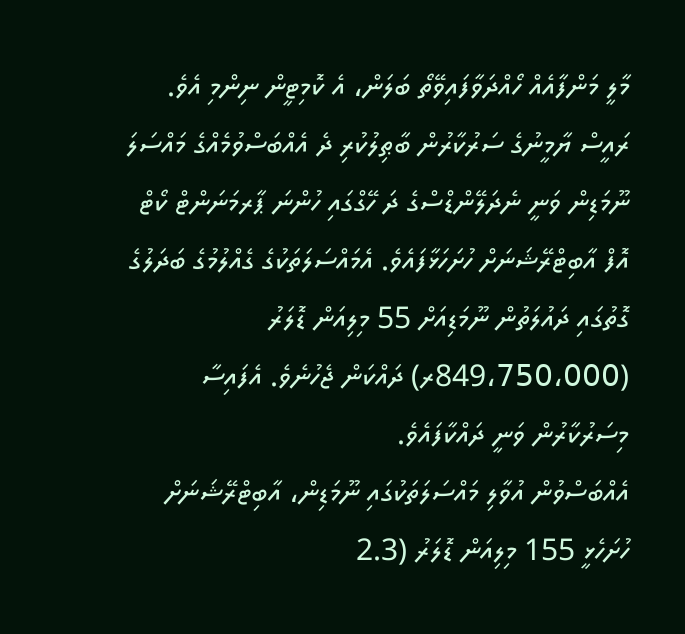މާލީ މަންފާއެއް ހޯއްދަވާފައިވޭތޯ ބަލަން، އެ ކޮމިޓީން ނިންމި އެވެ.
ރައީސް ޔާމީނުގެ ސަރުކާރުން ބާޠިލުކުރި ދެ އެއްބަސްވުމެއްގެ މައްސަލަ ނޫމަޑިން ވަނީ ނެދަލޭންޑްސްގެ ދަ ހޭގްގައި ހުންނަ ޕާރމަނަންޓް ކޯޓް އޮފް އާބިޓްރޭޝަނަށް ހުށަހަޅާފައެވެ. އެމައްސަލަތަކުގެ ގެއްލުމުގެ ބަދަލުގެ ގޮތުގައި ދައުލަތުން ނޫމަޑިއަށް 55 މިލިއަން ޑޮލަރު (849،750،000ރ) ދައްކަން ޖެހުނެވެ. އެފައިސާ މިސަރުކާރުން ވަނީ ދައްކާފައެވެ.
އެއްބަސްވުން އުވާލި މައްސަލަތަކުގައި ނޫމަޑިން، އާބިޓްރޭޝަނަށް ހުށަހެޅީ 155 މިލިއަން ޑޮލަރު (2.3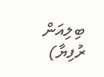ބިލިއަން ރުފިޔާ)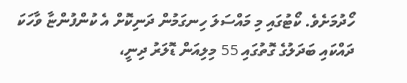ހޯދުމަށެވެ. ކޯޓުގައި މި މައްސަލަ ހިނގަމުން ދަނިކޮށް އެ ކުންފުންޏާ ވާހަކަ ދައްކައި ބަދަލުގެ ގޮތުގައި 55 މިލިއަން ޑޮލަރު ދިނީ،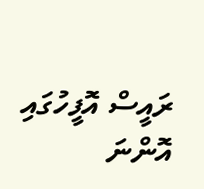ރައީސް އޮފީހުގައި އޮންނަ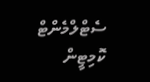ސެޓްލްމެންޓް ކޮމިޓީން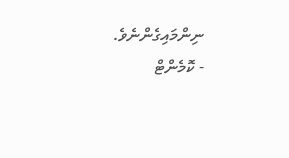ނިންމައިގެންނެވެ.
- ކޮމެންޓް